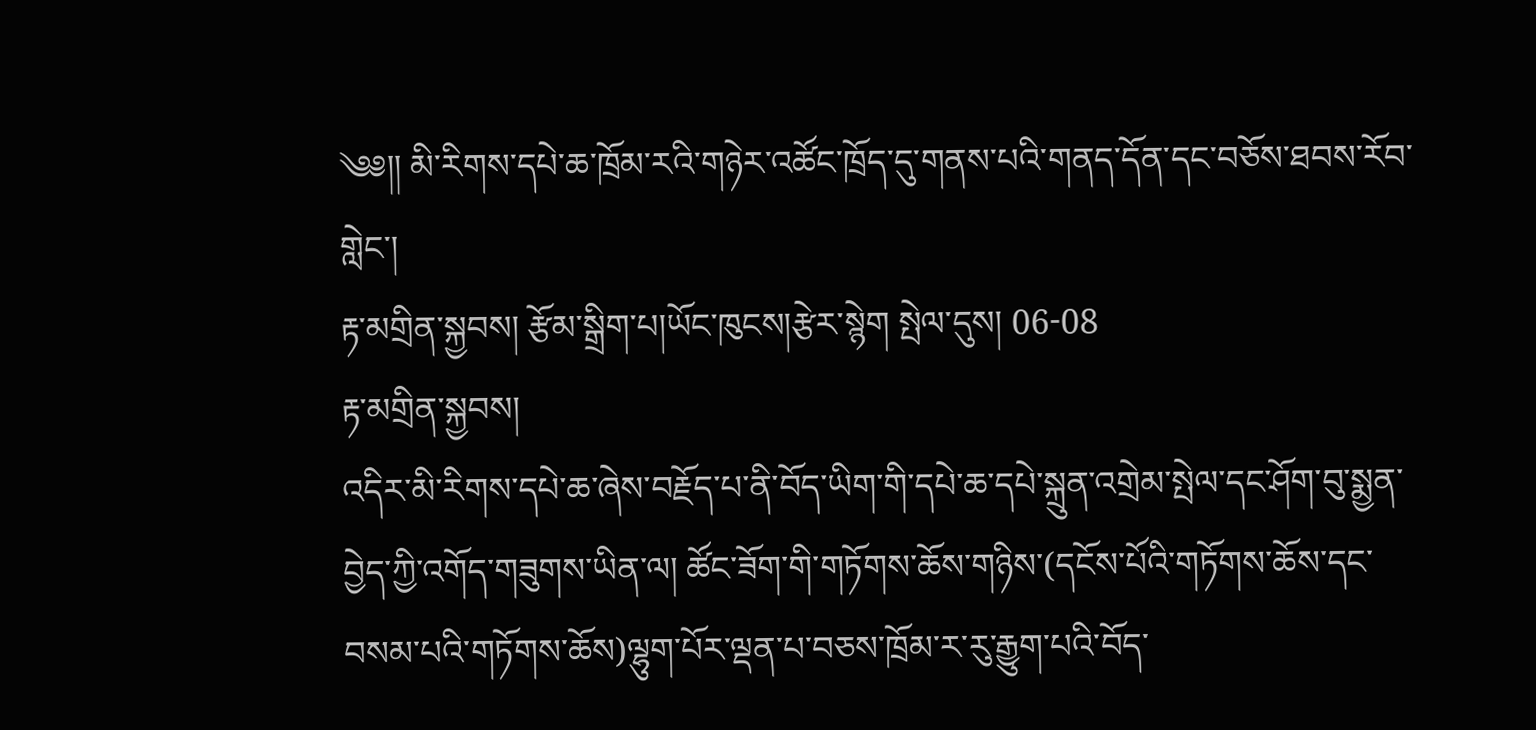༄༅།། མི་རིགས་དཔེ་ཆ་ཁྲོམ་རའི་གཉེར་འཚོང་ཁྲོད་དུ་གནས་པའི་གནད་དོན་དང་བཅོས་ཐབས་རོབ་གླེང་།
རྟ་མགྲིན་སྐྱབས། རྩོམ་སྒྲིག་པ།ཡོང་ཁུངས།རྩེར་སྙེག སྤེལ་དུས། 06-08
རྟ་མགྲིན་སྐྱབས།
འདིར་མི་རིགས་དཔེ་ཆ་ཞེས་བརྗོད་པ་ནི་བོད་ཡིག་གི་དཔེ་ཆ་དཔེ་སྐྲུན་འགྲེམ་སྤེལ་དང་ཤོག་བུ་སྨྱན་བྱེད་ཀྱི་འགོད་གཟུགས་ཡིན་ལ། ཚོང་ཟོག་གི་གཏོགས་ཆོས་གཉིས་(དངོས་པོའི་གཏོགས་ཆོས་དང་བསམ་པའི་གཏོགས་ཆོས)ལྷུག་པོར་ལྡན་པ་བཅས་ཁྲོམ་ར་རུ་རྒྱུག་པའི་བོད་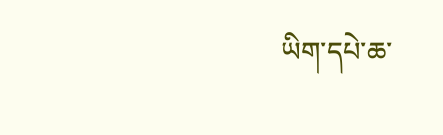ཡིག་དཔེ་ཆ་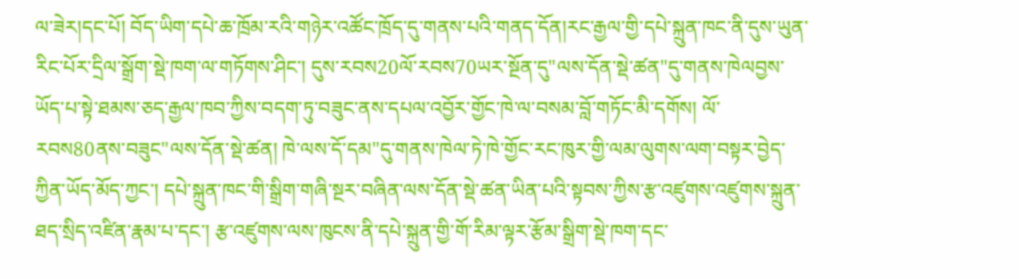ལ་ཟེར།དང་པོ། བོད་ཡིག་དཔེ་ཆ་ཁྲོམ་རའི་གཉེར་འཚོང་ཁྲོད་དུ་གནས་པའི་གནད་དོན།རང་རྒྱལ་གྱི་དཔེ་སྐྲུན་ཁང་ནི་དུས་ཡུན་རིང་པོར་དྲིལ་སྒྲོག་སྡེ་ཁག་ལ་གཏོགས་ཤིང་། དུས་རབས20ལོ་རབས70ཡར་སྔོན་དུ"ལས་དོན་སྡེ་ཚན"དུ་གནས་ཁེལབྱས་ཡོད་པ་སྟེ་ཐམས་ཅད་རྒྱལ་ཁབ་ཀྱིས་བདག་ཏུ་བཟུང་ནས་དཔལ་འབྱོར་གྱོང་ཁེ་ལ་བསམ་བློ་གཏོང་མི་དགོས། ལོ་རབས80ནས་བཟུང"ལས་དོན་སྡེ་ཚན། ཁེ་ལས་དོ་དམ"དུ་གནས་ཁེལ་ཏེ་ཁེ་གྱོང་རང་ཁུར་གྱི་ལམ་ལུགས་ལག་བསྟར་བྱེད་ཀྱིན་ཡོད་མོད་ཀྱང་། དཔེ་སྐྲུན་ཁང་གི་སྒྲིག་གཞི་སྔར་བཞིན་ལས་དོན་སྡེ་ཚན་ཡིན་པའི་སྟབས་ཀྱིས་རྩ་འཛུགས་འཛུགས་སྐྲུན་ཐད་སྲིད་འཛིན་རྣམ་པ་དང་། རྩ་འཛུགས་ལས་ཁུངས་ནི་དཔེ་སྐྲུན་གྱི་གོ་རིམ་ལྟར་རྩོམ་སྒྲིག་སྡེ་ཁག་དང་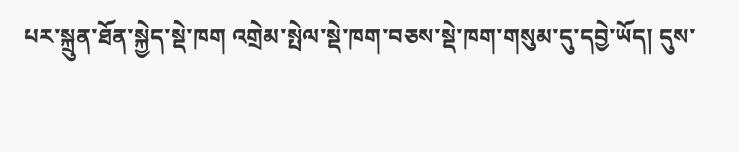པར་སྐྲུན་ཐོན་སྐྱེད་སྡེ་ཁག འགྲེམ་སྤེལ་སྡེ་ཁག་བཅས་སྡེ་ཁག་གསུམ་དུ་དབྱེ་ཡོད། དུས་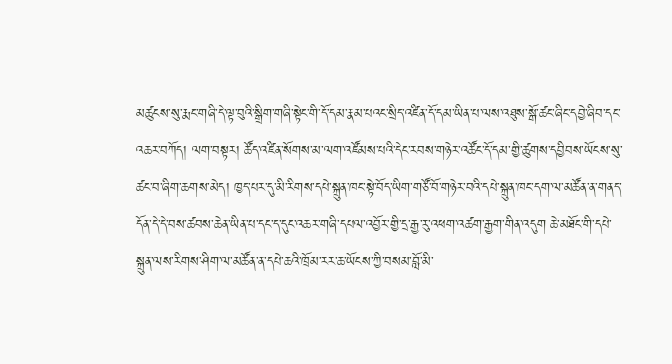མཚུངས་སུ་རྨང་གཞི་དེ་ལྟ་བུའི་སྒྲིག་གཞི་སྟེང་གི་དོ་དམ་རྣམ་པའང་སྲིད་འཛིན་དོ་དམ་ཡིན་པ་ལས་འཐུས་སྒོ་ཚང་ཞིང་དབྱེ་ཞིབ་དང་འཆར་བཀོད། ལག་བསྟར། ཚོད་འཛིན་སོགས་མ་ལག་འཛོམས་པའི་དེང་རབས་གཉེར་འཚོང་དོ་དམ་གྱི་ཚུགས་དབྱིབས་ཡོངས་སུ་ཚང་བ་ཞིག་ཆགས་མེད། ཁྱད་པར་དུ་མི་རིགས་དཔེ་སྐྲུན་ཁང་སྟེ་བོད་ཡིག་གཙོ་བོ་གཉེར་བའི་དཔེ་སྐྲུན་ཁང་དག་ལ་མཚོན་ན་གནད་དོན་དེ་དེ་བས་ཚབས་ཆེན་ཡིན་པ་དང་ད་དུང་འཆར་གཞི་དཔལ་འབྱོར་གྱི་དྲ་རྒྱ་རུ་འཕག་འཚག་རྒྱག་གིན་འདུག ཆེ་མཐོང་གི་དཔེ་སྐྲུན་ལས་རིགས་ཤིག་ལ་མཚོན་ན་དཔེ་ཆའི་ཁྲོམ་རར་ཆ་ཡོངས་ཀྱི་བསམ་བློ་མི་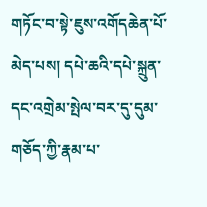གཏོང་བ་སྟེ་ཇུས་འགོདཆེན་པོ་མེད་པས། དཔེ་ཆའི་དཔེ་སྐྲུན་དང་འགྲེམ་སྤེལ་བར་དུ་དུམ་གཅོད་ཀྱི་རྣམ་པ་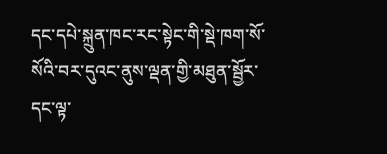དང་དཔེ་སྐྲུན་ཁང་རང་སྟེང་གི་སྡེ་ཁག་སོ་སོའི་བར་དུའང་ནུས་ལྡན་གྱི་མཐུན་སྦྱོར་དང་ལྟ་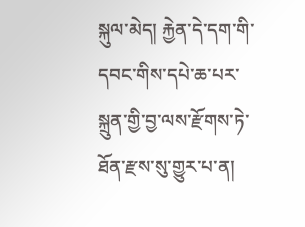སྐུལ་མེད། རྐྱེན་དེ་དག་གི་དབང་གིས་དཔེ་ཆ་པར་སྐྲུན་གྱི་བྱ་ལས་རྫོགས་ཏེ་ཐོན་རྫས་སུ་གྱུར་པ་ན།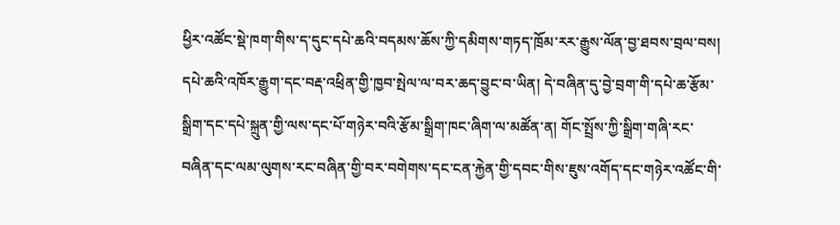ཕྱིར་འཚོང་སྡེ་ཁག་གིས་ད་དུང་དཔེ་ཆའི་བདམས་ཆོས་ཀྱི་དམིགས་གཏད་ཁྲོམ་རར་རྒྱུས་ལོན་བྱ་ཐབས་བྲལ་བས། དཔེ་ཆའི་འཁོར་རྒྱུག་དང་བརྡ་འཕྲིན་གྱི་ཁྱབ་སྤེལ་ལ་བར་ཆད་བྱུང་བ་ཡིན། དེ་བཞིན་དུ་བྱེ་བྲག་གི་དཔེ་ཆ་རྩོམ་སྒྲིག་དང་དཔེ་སྐྲུན་གྱི་ལས་དང་པོ་གཉེར་བའི་རྩོམ་སྒྲིག་ཁང་ཞིག་ལ་མཚོན་ན། གོང་སྤྲོས་ཀྱི་སྒྲིག་གཞི་རང་བཞིན་དང་ལམ་ལུགས་རང་བཞིན་གྱི་བར་བགེགས་དང་ངན་རྐྱེན་གྱི་དབང་གིས་ཇུས་འགོད་དང་གཉེར་འཚོང་གི་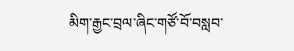མིག་རྒྱང་བྲལ་ཞིང་གཙོ་བོ་བསླབ་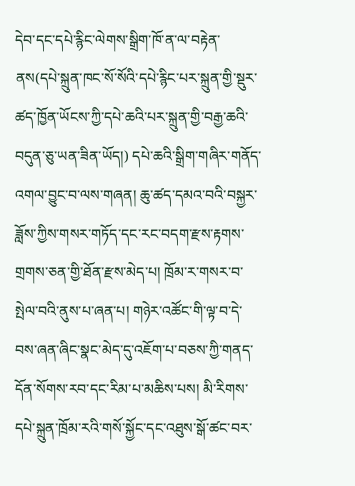དེབ་དང་དཔེ་རྙིང་ལེགས་སྒྲིག་ཁོ་ན་ལ་བརྟེན་ནས(དཔེ་སྐྲུན་ཁང་སོ་སོའི་དཔེ་རྙིང་པར་སྐྲུན་གྱི་སྡུར་ཚད་ཁྱོན་ཡོངས་ཀྱི་དཔེ་ཆའི་པར་སྐྲུན་གྱི་བརྒྱ་ཆའི་བདུན་ཅུ་ཡན་ཟིན་ཡོད།) དཔེ་ཆའི་སྒྲིག་གཞིར་གནོད་འགལ་བྱུང་བ་ལས་གཞན། ཆུ་ཚད་དམའ་བའི་བསྐྱར་ཟློས་ཀྱིས་གསར་གཏོད་དང་རང་བདག་རྫས་རྟགས་གྲགས་ཅན་གྱི་ཐོན་རྫས་མེད་པ། ཁྲོམ་ར་གསར་བ་སྤེལ་བའི་ནུས་པ་ཞན་པ། གཉེར་འཚོང་གི་ལྟ་བ་དེ་བས་ཞན་ཞིང་སྣང་མེད་དུ་འཇོག་པ་བཅས་ཀྱི་གནད་དོན་སོགས་རབ་དང་རིམ་པ་མཆིས་པས། མི་རིགས་དཔེ་སྐྲུན་ཁྲོམ་རའི་གསོ་སྐྱོང་དང་འཐུས་སྒོ་ཚང་བར་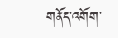གནོད་འགོག་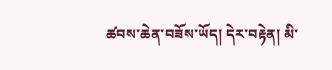ཚབས་ཆེན་བཟོས་ཡོད། དེར་བརྟེན། མི་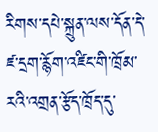རིགས་དཔེ་སྐྲུན་ལས་དོན་དེ་ཛ་དྲག་རྙོག་འཛིང་གི་ཁྲོམ་རའི་འགྲན་རྩོད་ཁྲོད་དུ་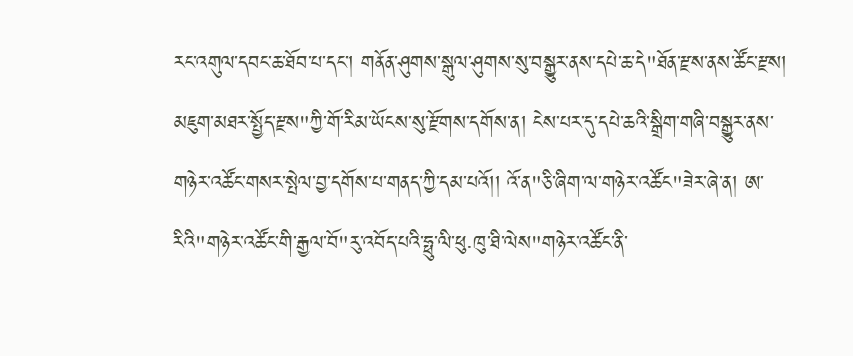རང་འགུལ་དབང་ཆ་ཐོབ་པ་དང་། གནོན་ཤུགས་སྒུལ་ཤུགས་སུ་བསྒྱུར་ནས་དཔེ་ཆ་དེ"ཐོན་རྫས་ནས་ཚོང་རྫས། མཇུག་མཐར་སྤྱོད་རྫས"ཀྱི་གོ་རིམ་ཡོངས་སུ་རྫོགས་དགོས་ན། ངེས་པར་དུ་དཔེ་ཆའི་སྒྲིག་གཞི་བསྒྱུར་ནས་གཉེར་འཚོང་གསར་སྤེལ་བྱ་དགོས་པ་གནད་ཀྱི་དམ་པའོ།། འོ་ན"ཅི་ཞིག་ལ་གཉེར་འཚོང"ཟེར་ཞེ་ན། ཨ་རིའི"གཉེར་འཚོང་གི་རྒྱལ་བོ"རུ་འབོད་པའི་ཧྥུ་ལི་ཕུ·ཁུ་ཐི་ལེས"གཉེར་འཚོང་ནི་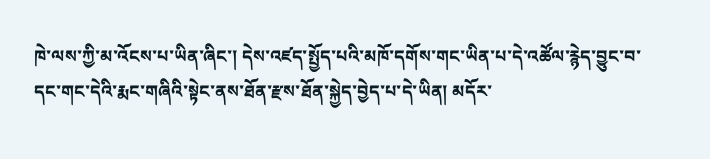ཁེ་ལས་ཀྱི་མ་འོངས་པ་ཡིན་ཞིང་། དེས་འཛད་སྤྱོད་པའི་མཁོ་དགོས་གང་ཡིན་པ་དེ་འཚོལ་རྙེད་བྱུང་བ་དང་གང་དེའི་རྨང་གཞིའི་སྟེང་ནས་ཐོན་རྫས་ཐོན་སྐྱེད་བྱེད་པ་དེ་ཡིན། མདོར་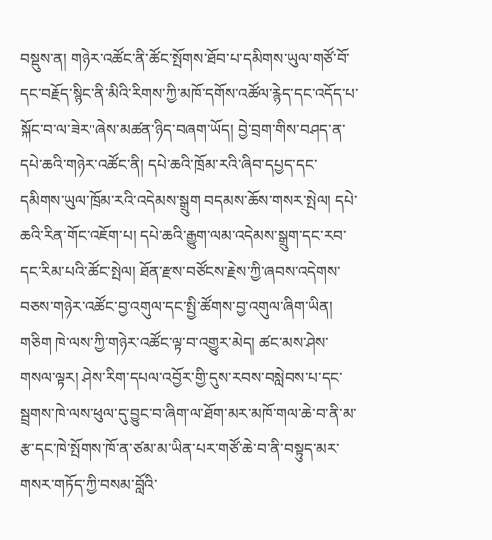བསྡུས་ན། གཉེར་འཚོང་ནི་ཚོང་སྤོགས་ཐོབ་པ་དམིགས་ཡུལ་གཙོ་བོ་དང་བརྗོད་སྙིང་ནི་མིའི་རིགས་ཀྱི་མཁོ་དགོས་འཚོལ་རྙེད་དང་འདོད་པ་སྐོང་བ་ལ་ཟེར"ཞེས་མཚན་ཉིད་བཞག་ཡོད། བྱེ་བྲག་གིས་བཤད་ན་དཔེ་ཆའི་གཉེར་འཚོང་ནི། དཔེ་ཆའི་ཁྲོམ་རའི་ཞིབ་དཔྱད་དང་དམིགས་ཡུལ་ཁྲོམ་རའི་འདེམས་སྒྲུག བདམས་ཆོས་གསར་སྤེལ། དཔེ་ཆའི་རིན་གོང་འཇོག་པ། དཔེ་ཆའི་རྒྱུག་ལམ་འདེམས་སྒྲུག་དང་རབ་དང་རིམ་པའི་ཚོང་སྤེལ། ཐོན་རྫས་བཙོངས་རྗེས་ཀྱི་ཞབས་འདེགས་བཅས་གཉེར་འཚོང་བྱ་འགུལ་དང་སྤྱི་ཚོགས་བྱ་འགུལ་ཞིག་ཡིན། གཅིག ཁེ་ལས་ཀྱི་གཉེར་འཚོང་ལྟ་བ་འགྱུར་མེད། ཚང་མས་ཤེས་གསལ་ལྟར། ཤེས་རིག་དཔལ་འབྱོར་གྱི་དུས་རབས་བསླེབས་པ་དང་སྦྲགས་ཁེ་ལས་ཕུལ་དུ་བྱུང་བ་ཞིག་ལ་ཐོག་མར་མཁོ་གལ་ཆེ་བ་ནི་མ་རྩ་དང་ཁེ་སྤོགས་ཁོ་ན་ཙམ་མ་ཡིན་པར་གཙོ་ཆེ་བ་ནི་བསྟུད་མར་གསར་གཏོད་ཀྱི་བསམ་བློའི་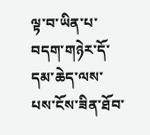ལྟ་བ་ཡིན་པ་བདག་གཉེར་དོ་དམ་ཆེད་ལས་པས་ངོས་ཟིན་ཐོབ་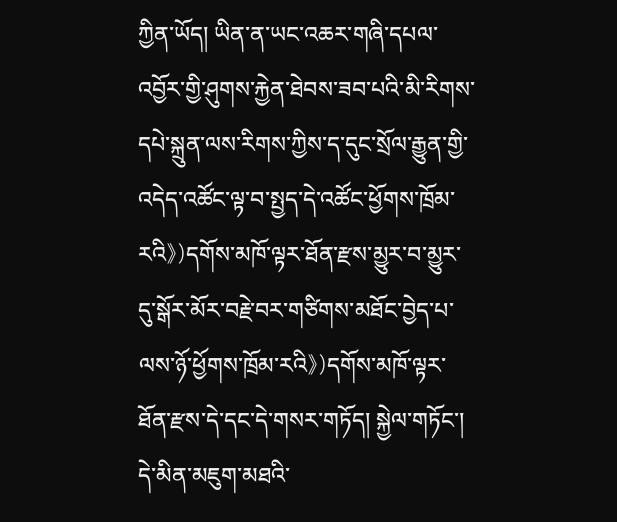ཀྱིན་ཡོད། ཡིན་ན་ཡང་འཆར་གཞི་དཔལ་འབྱོར་གྱི་ཤུགས་རྐྱེན་ཐེབས་ཟབ་པའི་མི་རིགས་དཔེ་སྐྲུན་ལས་རིགས་ཀྱིས་ད་དུང་སྲོལ་རྒྱུན་གྱི་འདེད་འཚོང་ལྟ་བ་སྤྱད་དེ་འཚོང་ཕྱོགས་ཁྲོམ་རའི》)དགོས་མཁོ་ལྟར་ཐོན་རྫས་མྱུར་བ་མྱུར་དུ་སྒོར་མོར་བརྗེ་བར་གཙིགས་མཐོང་བྱེད་པ་ལས་ཉོ་ཕྱོགས་ཁྲོམ་རའི》)དགོས་མཁོ་ལྟར་ཐོན་རྫས་དེ་དང་དེ་གསར་གཏོད། སྐྱེལ་གཏོང་། དེ་མིན་མཇུག་མཐའི་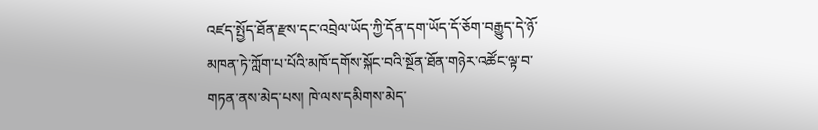འཛད་སྤྱོད་ཐོན་རྫས་དང་འབྲེལ་ཡོད་ཀྱི་དོན་དག་ཡོད་དོ་ཅོག་བརྒྱུད་དེ་ཉོ་མཁན་ཏེ་ཀློག་པ་པོའི་མཁོ་དགོས་སྐོང་བའི་སྔོན་ཐོན་གཉེར་འཚོང་ལྟ་བ་གཏན་ནས་མེད་པས། ཁེ་ལས་དམིགས་མེད་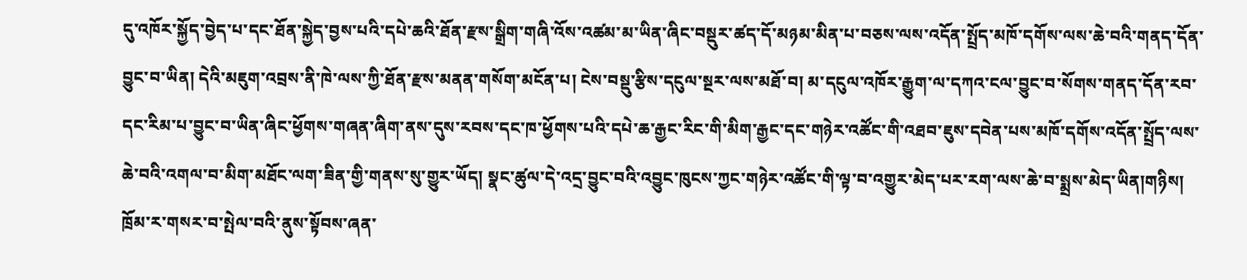དུ་འཁོར་སྐྱོད་བྱེད་པ་དང་ཐོན་སྐྱེད་བྱས་པའི་དཔེ་ཆའི་ཐོན་རྫས་སྒྲིག་གཞི་འོས་འཚམ་མ་ཡིན་ཞིང་བསྡུར་ཚད་དོ་མཉམ་མིན་པ་བཅས་ལས་འདོན་སྤྲོད་མཁོ་དགོས་ལས་ཆེ་བའི་གནད་དོན་བྱུང་བ་ཡིན། དེའི་མཇུག་འབྲས་ནི་ཁེ་ལས་ཀྱི་ཐོན་རྫས་མནན་གསོག་མངོན་པ། ངེས་བསྡུ་རྩིས་དངུལ་སྔར་ལས་མཐོ་བ། མ་དངུལ་འཁོར་རྒྱུག་ལ་དཀའ་ངལ་བྱུང་བ་སོགས་གནད་དོན་རབ་དང་རིམ་པ་བྱུང་བ་ཡིན་ཞིང་ཕྱོགས་གཞན་ཞིག་ནས་དུས་རབས་དང་ཁ་ཕྱོགས་པའི་དཔེ་ཆ་རྒྱང་རིང་གི་མིག་རྒྱང་དང་གཉེར་འཚོང་གི་འཐབ་ཇུས་དབེན་པས་མཁོ་དགོས་འདོན་སྤྲོད་ལས་ཆེ་བའི་འགལ་བ་མིག་མཐོང་ལག་ཟིན་གྱི་གནས་སུ་གྱུར་ཡོད། སྣང་ཚུལ་དེ་འདྲ་བྱུང་བའི་འབྱུང་ཁུངས་ཀྱང་གཉེར་འཚོང་གི་ལྟ་བ་འགྱུར་མེད་པར་རག་ལས་ཆེ་བ་སྨྲས་མེད་ཡིན།གཉིས། ཁྲོམ་ར་གསར་བ་སྤེལ་བའི་ནུས་སྟོབས་ཞན་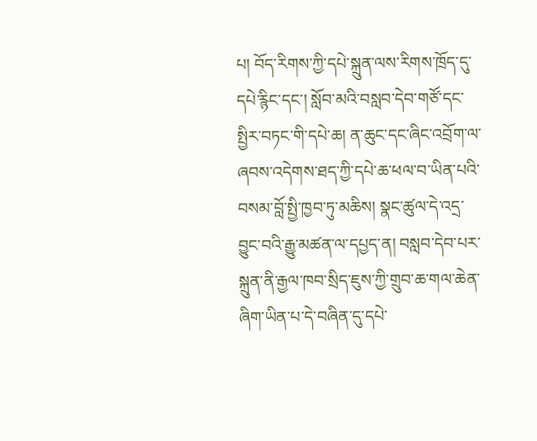པ། བོད་རིགས་ཀྱི་དཔེ་སྐྲུན་ལས་རིགས་ཁྲོད་དུ་དཔེ་རྙིང་དང་། སློབ་མའི་བསླབ་དེབ་གཙོ་དང་སྤྱིར་བཏང་གི་དཔེ་ཆ། ན་ཆུང་དང་ཞིང་འབྲོག་ལ་ཞབས་འདེགས་ཐད་ཀྱི་དཔེ་ཆ་ཕལ་བ་ཡིན་པའི་བསམ་བློ་སྤྱི་ཁྱབ་ཏུ་མཆིས། སྣང་ཚུལ་དེ་འདྲ་བྱུང་བའི་རྒྱུ་མཚན་ལ་དཔྱད་ན། བསླབ་དེབ་པར་སྐྲུན་ནི་རྒྱལ་ཁབ་སྲིད་ཇུས་ཀྱི་གྲུབ་ཆ་གལ་ཆེན་ཞིག་ཡིན་པ་དེ་བཞིན་དུ་དཔེ་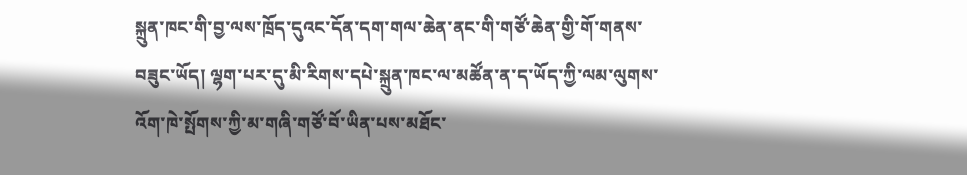སྐྲུན་ཁང་གི་བྱ་ལས་ཁྲོད་དུའང་དོན་དག་གལ་ཆེན་ནང་གི་གཙོ་ཆེན་གྱི་གོ་གནས་བཟུང་ཡོད། ལྷག་པར་དུ་མི་རིགས་དཔེ་སྐྲུན་ཁང་ལ་མཚོན་ན་ད་ཡོད་ཀྱི་ལམ་ལུགས་འོག་ཁེ་སྤོགས་ཀྱི་མ་གཞི་གཙོ་བོ་ཡིན་པས་མཐོང་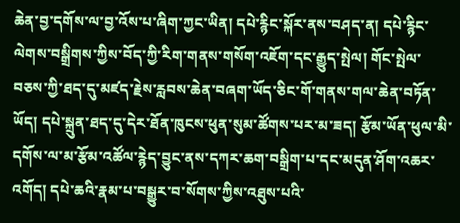ཆེན་བྱ་དགོས་ལ་བྱ་འོས་པ་ཞིག་ཀྱང་ཡིན། དཔེ་རྙིང་སྐོར་ནས་བཤད་ན། དཔེ་རྙིང་ལེགས་བསྒྲིགས་ཀྱིས་བོད་ཀྱི་རིག་གནས་གསོག་འཇོག་དང་རྒྱུད་སྤེལ། གོང་སྤེལ་བཅས་ཀྱི་ཐད་དུ་མཛད་རྗེས་རླབས་ཆེན་བཞག་ཡོད་ཅིང་གོ་གནས་གལ་ཆེན་བཏོན་ཡོད། དཔེ་སྐྲུན་ཐད་དུ་དེར་ཐོན་ཁུངས་ཕུན་སུམ་ཚོགས་པར་མ་ཟད། རྩོམ་ཡོན་ཕུལ་མི་དགོས་ལ་མ་རྩོམ་འཚོལ་རྙེད་བྱུང་ནས་དཀར་ཆག་བསྒྲིག་པ་དང་མདུན་ཤོག་འཆར་འགོད། དཔེ་ཆའི་རྣམ་པ་བསྒྱུར་བ་སོགས་ཀྱིས་འཐུས་པའི་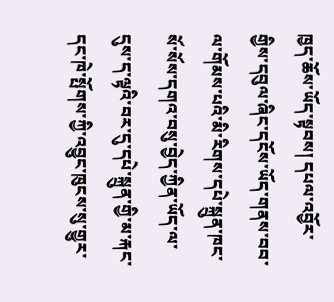ཁྱད་ཆོས་ཡོད་སྟབས། དཔལ་འབྱོར་གྱིས་དབུལ་ཞིང་དངོས་ཡོད་གནས་བབ་ལ་གོམས་པའི་མི་རིགས་དཔེ་སྐྲུན་ཁང་སོ་སོས་དགའ་བསུ་བྱེད་ཀྱིན་ཡོད་ལ་དུས་ད་ལྟའི་བར་དུ་དཔེ་སྐྲུན་གྱི་མ་རྐང་དང་ཁེ་སྤོགས་ཀྱི་འབྱུང་ཁུངས་སུ་གྱུར་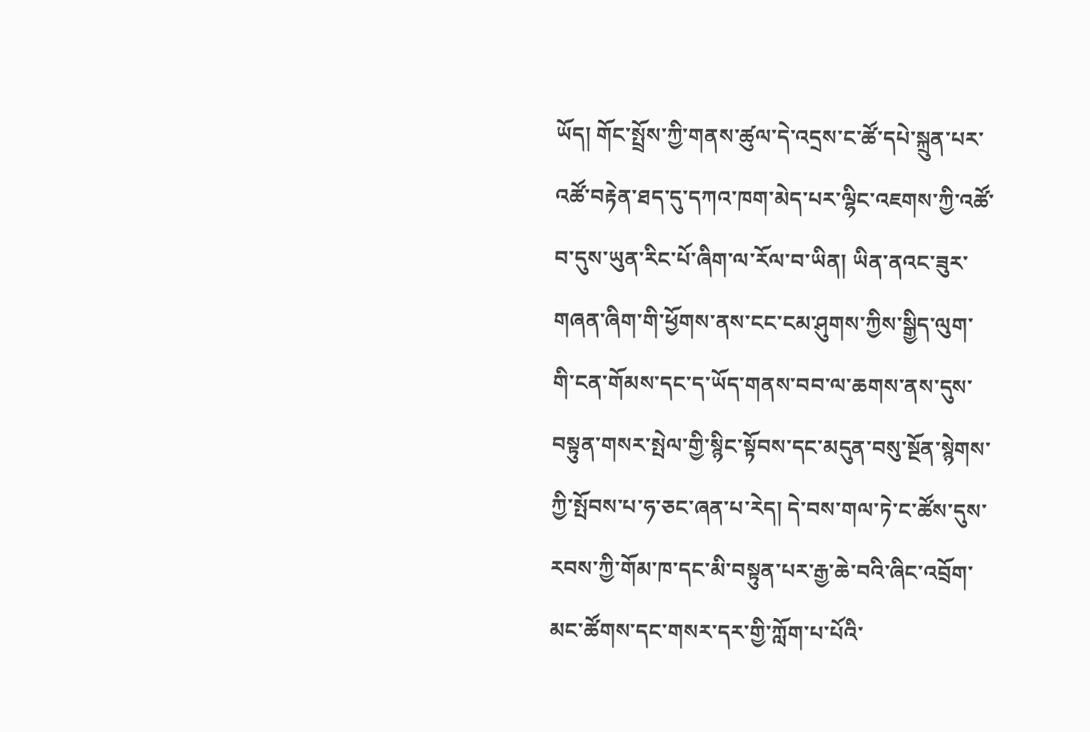ཡོད། གོང་སྤྲོས་ཀྱི་གནས་ཚུལ་དེ་འདྲས་ང་ཚོ་དཔེ་སྐྲུན་པར་འཚོ་བརྟེན་ཐད་དུ་དཀའ་ཁག་མེད་པར་ལྷིང་འཇགས་ཀྱི་འཚོ་བ་དུས་ཡུན་རིང་པོ་ཞིག་ལ་རོལ་བ་ཡིན། ཡིན་ནའང་ཟུར་གཞན་ཞིག་གི་ཕྱོགས་ནས་ངང་ངམ་ཤུགས་ཀྱིས་སྒྱིད་ལུག་གི་ངན་གོམས་དང་ད་ཡོད་གནས་བབ་ལ་ཆགས་ནས་དུས་བསྟུན་གསར་སྤེལ་གྱི་སྙིང་སྟོབས་དང་མདུན་བསུ་སྔོན་སྙེགས་ཀྱི་སྤོབས་པ་ཧ་ཅང་ཞན་པ་རེད། དེ་བས་གལ་ཏེ་ང་ཚོས་དུས་རབས་ཀྱི་གོམ་ཁ་དང་མི་བསྟུན་པར་རྒྱ་ཆེ་བའི་ཞིང་འབྲོག་མང་ཚོགས་དང་གསར་དར་གྱི་ཀློག་པ་པོའི་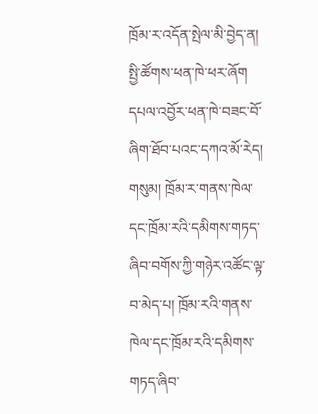ཁྲོམ་ར་འདོན་སྤེལ་མི་བྱེད་ན། སྤྱི་ཚོགས་ཕན་ཁེ་ཕར་ཞོག དཔལ་འབྱོར་ཕན་ཁེ་བཟང་བོ་ཞིག་ཐོབ་པའང་དཀའ་མོ་རེད། གསུམ། ཁྲོམ་ར་གནས་ཁེལ་དང་ཁྲོམ་རའི་དམིགས་གཏད་ཞིབ་བགོས་ཀྱི་གཉེར་འཚོང་ལྟ་བ་མེད་པ། ཁྲོམ་རའི་གནས་ཁེལ་དང་ཁྲོམ་རའི་དམིགས་གཏད་ཞིབ་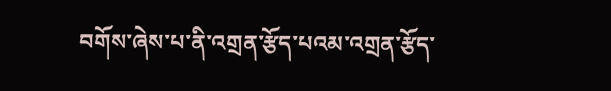བགོས་ཞེས་པ་ནི་འགྲན་རྩོད་པའམ་འགྲན་རྩོད་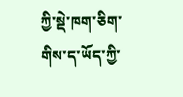ཀྱི་སྡེ་ཁག་ཅིག་གིས་ད་ཡོད་ཀྱི་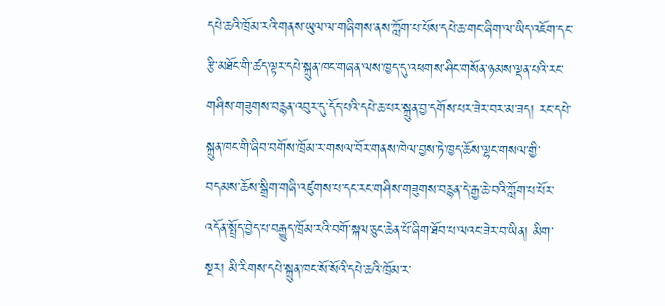དཔེ་ཆའི་ཁྲོམ་རའི་གནས་ཡུལ་ལ་གཞིགས་ནས་ཀློག་པ་པོས་དཔེ་ཆ་གང་ཞིག་ལ་ཡིད་འཇོག་དང་རྩི་མཐོང་གི་ཚད་ལྟར་དཔེ་སྐྲུན་ཁང་གཞན་ལས་ཁྱད་དུ་འཕགས་ཤིང་གསོན་ཉམས་ལྡན་པའི་རང་གཤིས་གཟུགས་བརྙན་འབུར་དུ་དོད་པའི་དཔེ་ཆ་པར་སྐྲུན་བྱ་དགོས་པར་ཟེར་བར་མ་ཟད། རང་དཔེ་སྐྲུན་ཁང་གི་ཞིབ་བགོས་ཁྲོམ་ར་གསལ་བོར་གནས་ཁེལ་བྱས་ཏེ་ཁྱད་ཆོས་ལྷང་གསལ་གྱི་བདམས་ཆོས་སྒྲིག་གཞི་འཛུགས་པ་དང་རང་གཤིས་གཟུགས་བརྙན་དེ་རྒྱ་ཆེ་བའི་ཀློག་པ་པོར་འདོན་སྤྲོད་བྱེད་པ་བརྒྱུད་ཁྲོམ་རའི་བགོ་སྐལ་ཅུང་ཆེན་པོ་ཞིག་ཐོབ་པ་ལའང་ཟེར་བ་ཡིན། མིག་སྔར། མི་རིགས་དཔེ་སྐྲུན་ཁང་སོ་སོའི་དཔེ་ཆའི་ཁྲོམ་ར་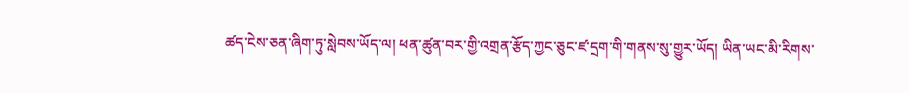ཚད་ངེས་ཅན་ཞིག་ཏུ་སླེབས་ཡོད་ལ། ཕན་ཚུན་བར་གྱི་འགྲན་རྩོད་ཀྱང་ཅུང་ཛ་དྲག་གི་གནས་སུ་གྱུར་ཡོད། ཡིན་ཡང་མི་རིགས་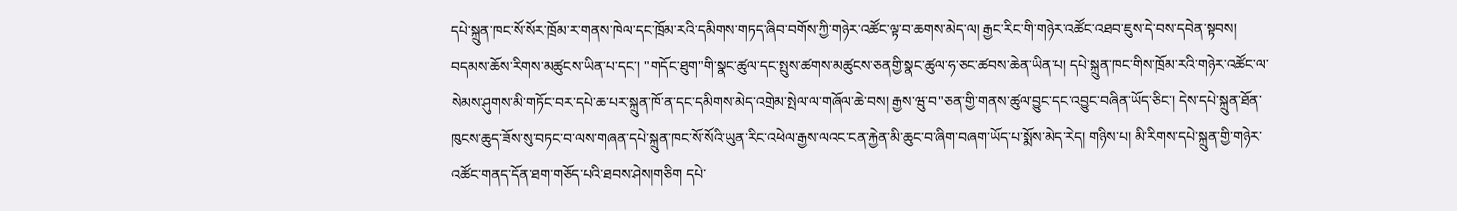དཔེ་སྐྲུན་ཁང་སོ་སོར་ཁྲོམ་ར་གནས་ཁེལ་དང་ཁྲོམ་རའི་དམིགས་གཏད་ཞིབ་བགོས་ཀྱི་གཉེར་འཚོང་ལྟ་བ་ཆགས་མེད་ལ། རྒྱང་རིང་གི་གཉེར་འཚོང་འཐབ་ཇུས་དེ་བས་དབེན་སྟབས། བདམས་ཆོས་རིགས་མཚུངས་ཡིན་པ་དང་། "གདོང་ཐུག"གི་སྣང་ཚུལ་དང་སྤུས་ཚགས་མཚུངས་ཅནགྱི་སྣང་ཚུལ་ཧ་ཅང་ཚབས་ཆེན་ཡིན་པ། དཔེ་སྐྲུན་ཁང་གིས་ཁྲོམ་རའི་གཉེར་འཚོང་ལ་སེམས་ཤུགས་མི་གཏོང་བར་དཔེ་ཆ་པར་སྐྲུན་ཁོ་ན་དང་དམིགས་མེད་འགྲེམ་སྤེལ་ལ་གཞོལ་ཆེ་བས། རྒྱས་ཝུ་བ"ཅན་གྱི་གནས་ཚུལ་བྱུང་དང་འབྱུང་བཞིན་ཡོད་ཅིང་། དེས་དཔེ་སྐྲུན་ཐོན་ཁུངས་ཆུད་ཟོས་སུ་བཏང་བ་ལས་གཞན་དཔེ་སྐྲུན་ཁང་སོ་སོའི་ཡུན་རིང་འཕེལ་རྒྱས་ལའང་ངན་རྐྱེན་མི་ཆུང་བ་ཞིག་བཞག་ཡོད་པ་སྨོས་མེད་རེད། གཉིས་པ། མི་རིགས་དཔེ་སྐྲུན་གྱི་གཉེར་འཚོང་གནད་དོན་ཐག་གཅོད་པའི་ཐབས་ཤེས།གཅིག དཔེ་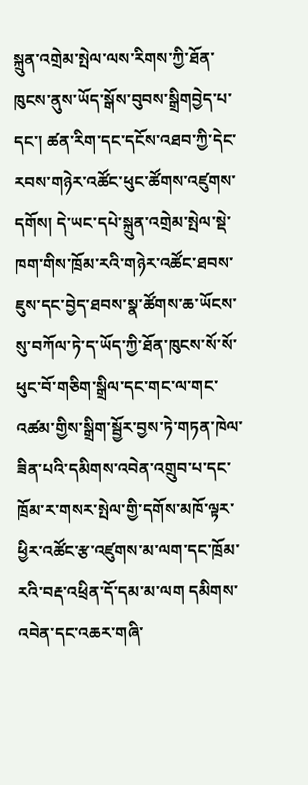སྐྲུན་འགྲེམ་སྤེལ་ལས་རིགས་ཀྱི་ཐོན་ཁུངས་ནུས་ཡོད་སྒོས་བུབས་སྒྲིགབྱེད་པ་དང་། ཚན་རིག་དང་དངོས་འཐབ་ཀྱི་དེང་རབས་གཉེར་འཚོང་ཕུང་ཚོགས་འཛུགས་དགོས། དེ་ཡང་དཔེ་སྐྲུན་འགྲེམ་སྤེལ་སྡེ་ཁག་གིས་ཁྲོམ་རའི་གཉེར་འཚོང་ཐབས་ཇུས་དང་བྱེད་ཐབས་སྣ་ཚོགས་ཆ་ཡོངས་སུ་བཀོལ་ཏེ་ད་ཡོད་ཀྱི་ཐོན་ཁུངས་སོ་སོ་ཕུང་བོ་གཅིག་སྒྲིལ་དང་གང་ལ་གང་འཚམ་གྱིས་སྒྲིག་སྦྱོར་བྱས་ཏེ་གཏན་ཁེལ་ཟིན་པའི་དམིགས་འབེན་འགྲུབ་པ་དང་ཁྲོམ་ར་གསར་སྤེལ་གྱི་དགོས་མཁོ་ལྟར་ཕྱིར་འཚོང་རྩ་འཛུགས་མ་ལག་དང་ཁྲོམ་རའི་བརྡ་འཕྲིན་དོ་དམ་མ་ལག དམིགས་འབེན་དང་འཆར་གཞི་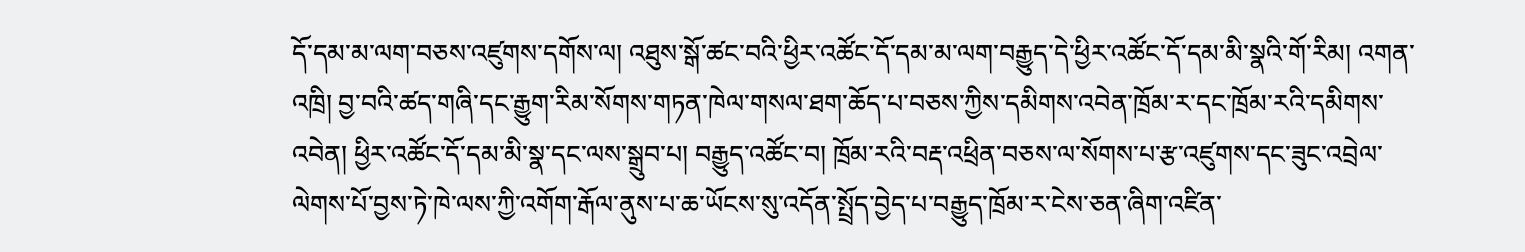དོ་དམ་མ་ལག་བཅས་འཛུགས་དགོས་ལ། འཐུས་སྒོ་ཚང་བའི་ཕྱིར་འཚོང་དོ་དམ་མ་ལག་བརྒྱུད་དེ་ཕྱིར་འཚོང་དོ་དམ་མི་སྣའི་གོ་རིམ། འགན་འཁྲི། བྱ་བའི་ཚད་གཞི་དང་རྒྱུག་རིམ་སོགས་གཏན་ཁེལ་གསལ་ཐག་ཆོད་པ་བཅས་ཀྱིས་དམིགས་འབེན་ཁྲོམ་ར་དང་ཁྲོམ་རའི་དམིགས་འབེན། ཕྱིར་འཚོང་དོ་དམ་མི་སྣ་དང་ལས་སྒྲུབ་པ། བརྒྱུད་འཚོང་བ། ཁྲོམ་རའི་བརྡ་འཕྲིན་བཅས་ལ་སོགས་པ་རྩ་འཛུགས་དང་ཟུང་འབྲེལ་ལེགས་པོ་བྱས་ཏེ་ཁེ་ལས་ཀྱི་འགོག་རྒོལ་ནུས་པ་ཆ་ཡོངས་སུ་འདོན་སྤྲོད་བྱེད་པ་བརྒྱུད་ཁྲོམ་ར་ངེས་ཅན་ཞིག་འཛིན་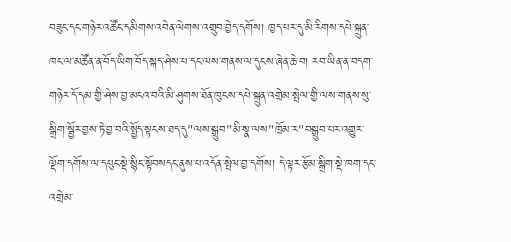བཟུང་དང་གཉེར་འཚོང་དམིགས་འབེན་ལེགས་འགྲུབ་བྱེད་དགོས། ཁྱད་པར་དུ་མི་རིགས་དཔེ་སྐྲུན་ཁང་ལ་མཚོན་ན་བོད་ཡིག་བོད་སྐད་ཤེས་པ་དང་ལས་གནས་ལ་དུངས་ཞེན་ཆེ་བ། རབ་ཡིན་ན་བདག་གཉེར་དོ་དམ་གྱི་ཤེས་བྱ་མངའ་བའི་མི་ཤུགས་ཐོན་ཁུངས་དཔེ་སྐྲུན་འགྲེམ་སྤེལ་གྱི་ལས་གནས་སུ་སྒྲིག་སྦྱོར་བྱས་ཏེ་བྱ་བའི་སྤྱོད་སྟངས་ཐད་དུ"ལས་སྒྲུབ"མི་སྣ་ལས"ཁྲོམ་ར"བསྒྲུབ་པར་འགྱུར་ལྡོག་དགོས་ལ་དཔུང་སྡེ་སྙིང་སྟོབསདང་ནུས་པ་འདོན་སྤེལ་བྱ་དགོས། དེ་ལྟར་རྩོམ་སྒྲིག་སྡེ་ཁག་དང་འགྲེམ་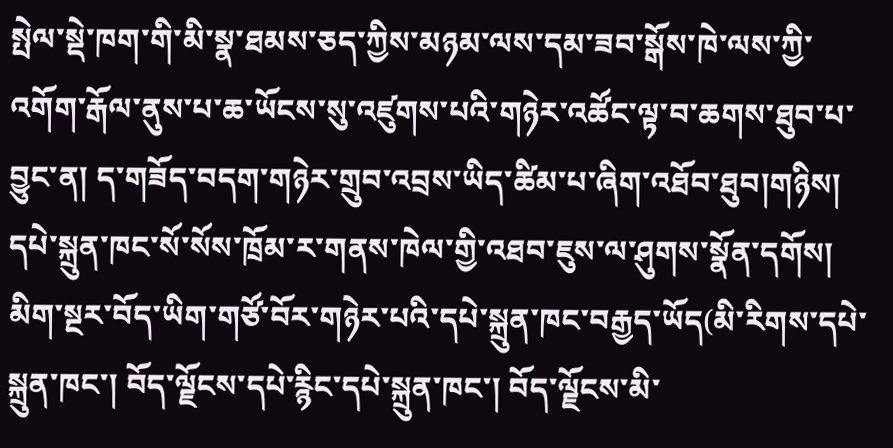སྤེལ་སྡེ་ཁག་གི་མི་སྣ་ཐམས་ཅད་ཀྱིས་མཉམ་ལས་དམ་ཟབ་སྒོས་ཁེ་ལས་ཀྱི་འགོག་རྒོལ་ནུས་པ་ཆ་ཡོངས་སུ་འཛུགས་པའི་གཉེར་འཚོང་ལྟ་བ་ཆགས་ཐུབ་པ་བྱུང་ན། ད་གཟོད་བདག་གཉེར་གྲུབ་འབྲས་ཡིད་ཚིམ་པ་ཞིག་འཐོབ་ཐུབ།གཉིས། དཔེ་སྐྲུན་ཁང་སོ་སོས་ཁྲོམ་ར་གནས་ཁེལ་གྱི་འཐབ་ཇུས་ལ་ཤུགས་སྣོན་དགོས། མིག་སྔར་བོད་ཡིག་གཙོ་བོར་གཉེར་པའི་དཔེ་སྐྲུན་ཁང་བརྒྱད་ཡོད(མི་རིགས་དཔེ་སྐྲུན་ཁང་། བོད་ལྗོངས་དཔེ་རྙིང་དཔེ་སྐྲུན་ཁང་། བོད་ལྗོངས་མི་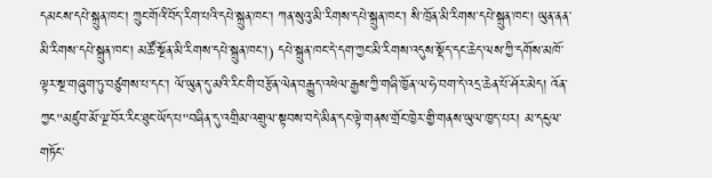དམངས་དཔེ་སྐྲུན་ཁང་། ཀྲུང་གོའི་བོད་རིག་པའི་དཔེ་སྐྲུན་ཁང་། ཀན་སུའུ་མི་རིགས་དཔེ་སྐྲུན་ཁང་། སི་ཁྲོན་མི་རིགས་དཔེ་སྐྲུན་ཁང་། ཡུན་ནན་མི་རིགས་དཔེ་སྐྲུན་ཁང་། མཚོ་སྔོན་མི་རིགས་དཔེ་སྐྲུན་ཁང་།) དཔེ་སྐྲུན་ཁང་དེ་དག་ཀྱང་མི་རིགས་འདུས་སྡོད་དང་ཆེད་ལས་ཀྱི་དགོས་མཁོ་ལྟར་སྔ་གཞུག་ཏུ་བཙུགས་པ་དང་། ལོ་ཡུན་དུ་མའི་རིང་གི་བརྩོན་ལེན་བརྒྱུད་འཕེལ་རྒྱས་ཀྱི་གཞི་ཁྱོན་ལ་ཧེ་བག་དེ་འདྲ་ཆེན་པོ་ཤོར་མེད། འོན་ཀྱང"མཛུབ་མོ་ལྔ་བོར་རིང་ཐུང་ཡོད་པ"བཞིན་དུ་འགྲིམ་འགྲུལ་སྟབས་བདེ་མིན་དང་ལྟེ་གནས་གྲོང་ཁྱེར་གྱི་གནས་ཡུལ་ཁྱད་པར། མ་དངུལ་གཏོང་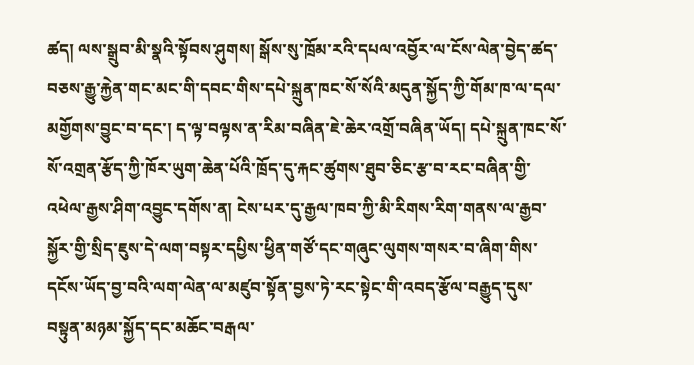ཚད། ལས་སྒྲུབ་མི་སྣའི་སྟོབས་ཤུགས། སྒོས་སུ་ཁྲོམ་རའི་དཔལ་འབྱོར་ལ་ངོས་ལེན་བྱེད་ཚད་བཅས་རྒྱུ་རྐྱེན་གང་མང་གི་དབང་གིས་དཔེ་སྐྲུན་ཁང་སོ་སོའི་མདུན་སྐྱོད་ཀྱི་གོམ་ཁ་ལ་དལ་མགྱོགས་བྱུང་བ་དང་། ད་ལྟ་བལྟས་ན་རིམ་བཞིན་ཇེ་ཆེར་འགྲོ་བཞིན་ཡོད། དཔེ་སྐྲུན་ཁང་སོ་སོ་འགྲན་རྩོད་ཀྱི་ཁོར་ཡུག་ཆེན་པོའི་ཁྲོད་དུ་རྐང་ཚུགས་ཐུབ་ཅིང་རྩ་བ་རང་བཞིན་གྱི་འཕེལ་རྒྱས་ཤིག་འབྱུང་དགོས་ན། ངེས་པར་དུ་རྒྱལ་ཁབ་ཀྱི་མི་རིགས་རིག་གནས་ལ་རྒྱབ་སྐྱོར་གྱི་སྲིད་ཇུས་དེ་ལག་བསྟར་དཔྱིས་ཕྱིན་གཙོ་དང་གཞུང་ལུགས་གསར་བ་ཞིག་གིས་དངོས་ཡོད་བྱ་བའི་ལག་ལེན་ལ་མཛུབ་སྟོན་བྱས་ཏེ་རང་སྟེང་གི་འབད་རྩོལ་བརྒྱུད་དུས་བསྟུན་མཉམ་སྐྱོད་དང་མཆོང་བརྒལ་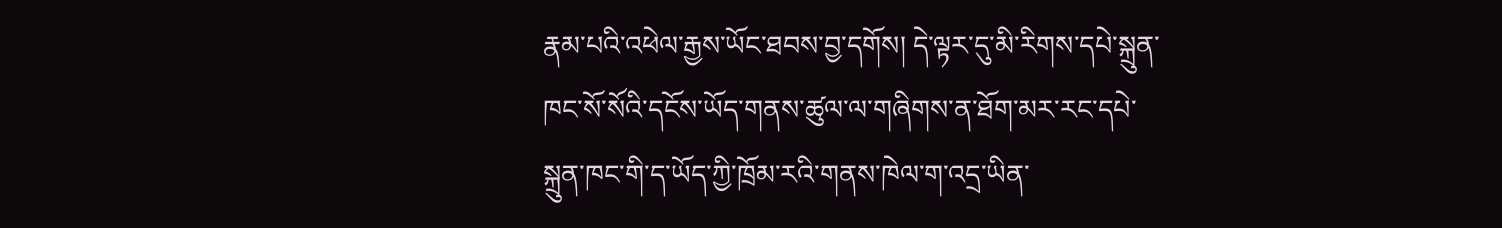རྣམ་པའི་འཕེལ་རྒྱས་ཡོང་ཐབས་བྱ་དགོས། དེ་ལྟར་དུ་མི་རིགས་དཔེ་སྐྲུན་ཁང་སོ་སོའི་དངོས་ཡོད་གནས་ཚུལ་ལ་གཞིགས་ན་ཐོག་མར་རང་དཔེ་སྐྲུན་ཁང་གི་ད་ཡོད་ཀྱི་ཁྲོམ་རའི་གནས་ཁེལ་ག་འདྲ་ཡིན་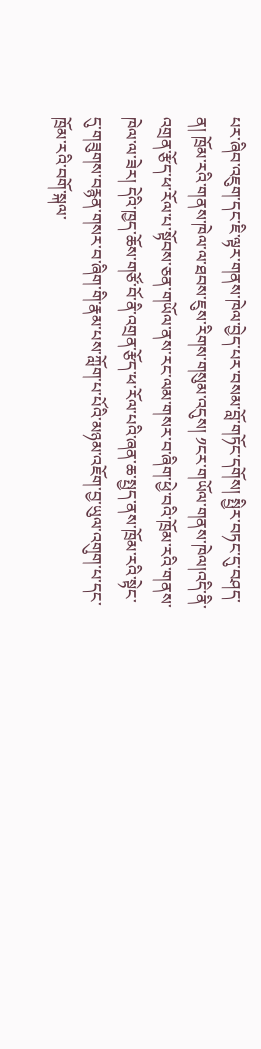པར་ཞིབ་འཇུག་དང་ཇི་ལྟར་གནས་ཁེལ་བྱེད་པར་བསམ་བློ་གཏོང་དགོས། སྤྱིར་བཏང་དུ་བཤད་ན། ཁྲོམ་རའི་གནས་ཁེལ་ལ་ཐབས་ཇུས་རིགས་གསུམ་འདུས། ༡ངར་གཡོལ་གནས་ཁེལ།འདི་ནི་འགྲན་རྩོད་ཕ་རོལ་པ་སྟོབས་ཅན་གཡོལ་ནས་རང་ལམ་གསར་བ་ཞིག་ཕྱེ་བའི་ཁྲོམ་རའི་གནས་ཁེལ་ལ་ཟེར། དེའི་ཁྱད་ཆོས་གཙོ་བོ་ནི་འགྲན་རྩོད་ཕ་རོལ་པའི་ཞན་ཆ་སྤྱད་ནས་ཁྲོམ་རའི་སྟེང་དུ་གཟུགས་བརྙན་གསར་བ་ཞིག་གི་རྣམ་པས་ཀློག་པ་པོའི་མཉམ་འཇོག་བྱ་ཡུལ་འགུག་པ་དང་ཁྲོམ་རའི་བགོ་སྐལ་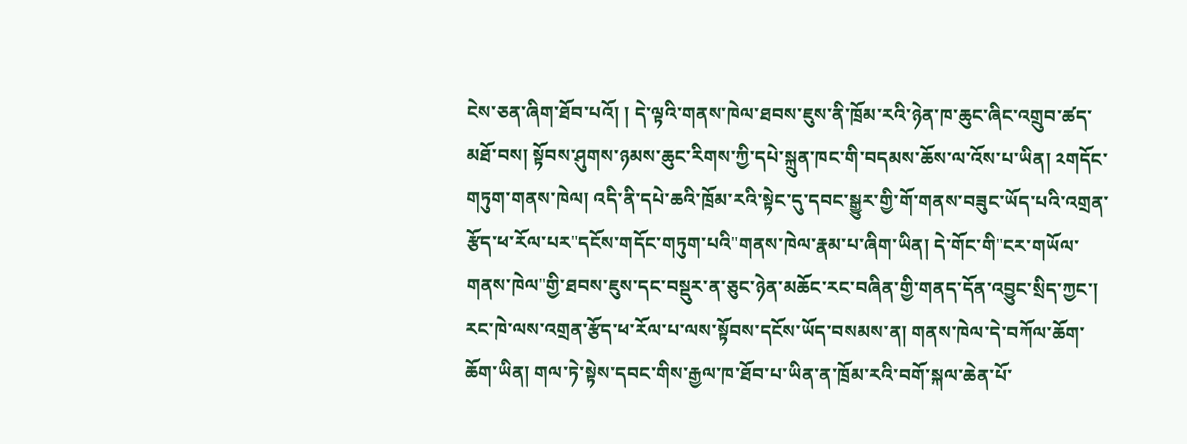ངེས་ཅན་ཞིག་ཐོབ་པའོ། ། དེ་ལྟའི་གནས་ཁེལ་ཐབས་ཇུས་ནི་ཁྲོམ་རའི་ཉེན་ཁ་ཆུང་ཞིང་འགྲུབ་ཚད་མཐོ་བས། སྟོབས་ཤུགས་ཉམས་ཆུང་རིགས་ཀྱི་དཔེ་སྐྲུན་ཁང་གི་བདམས་ཆོས་ལ་འོས་པ་ཡིན། ༢གདོང་གཏུག་གནས་ཁེལ། འདི་ནི་དཔེ་ཆའི་ཁྲོམ་རའི་སྟེང་དུ་དབང་སྒྱུར་གྱི་གོ་གནས་བཟུང་ཡོད་པའི་འགྲན་རྩོད་ཕ་རོལ་པར"དངོས་གདོང་གཏུག་པའི"གནས་ཁེལ་རྣམ་པ་ཞིག་ཡིན། དེ་གོང་གི"ངར་གཡོལ་གནས་ཁེལ"གྱི་ཐབས་ཇུས་དང་བསྡུར་ན་ཅུང་ཉེན་མཆོང་རང་བཞིན་གྱི་གནད་དོན་འབྱུང་སྲིད་ཀྱང་། རང་ཁེ་ལས་འགྲན་རྩོད་ཕ་རོལ་པ་ལས་སྟོབས་དངོས་ཡོད་བསམས་ན། གནས་ཁེལ་དེ་བཀོལ་ཆོག་ཆོག་ཡིན། གལ་ཏེ་སྟེས་དབང་གིས་རྒྱལ་ཁ་ཐོབ་པ་ཡིན་ན་ཁྲོམ་རའི་བགོ་སྐལ་ཆེན་པོ་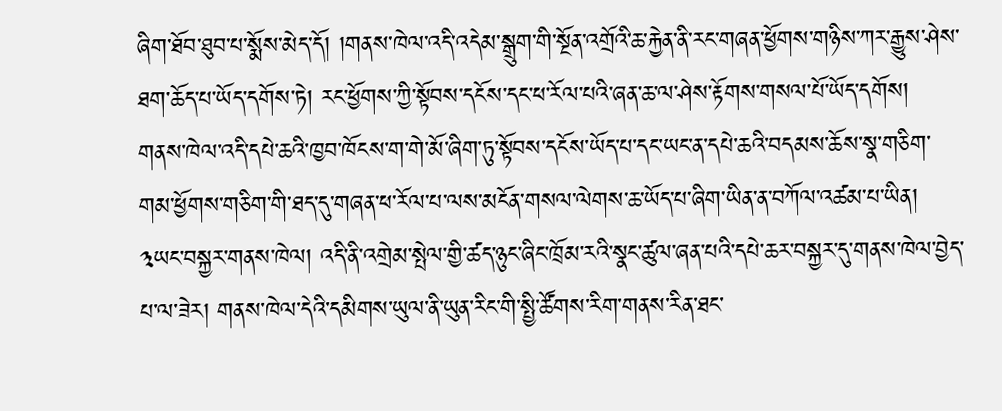ཞིག་ཐོབ་ཐུབ་པ་སྨོས་མེད་དོ། །གནས་ཁེལ་འདི་འདེམ་སྒྲུག་གི་སྔོན་འགྲོའི་ཆ་རྐྱེན་ནི་རང་གཞན་ཕྱོགས་གཉིས་ཀར་རྒྱུས་ཤེས་ཐག་ཆོད་པ་ཡོད་དགོས་ཏེ། རང་ཕྱོགས་ཀྱི་སྟོབས་དངོས་དང་ཕ་རོལ་པའི་ཞན་ཆ་ལ་ཤེས་རྟོགས་གསལ་པོ་ཡོད་དགོས། གནས་ཁེལ་འདི་དཔེ་ཆའི་ཁྱབ་ཁོངས་ག་གེ་མོ་ཞིག་ཏུ་སྟོབས་དངོས་ཡོད་པ་དང་ཡང་ན་དཔེ་ཆའི་བདམས་ཆོས་སྣ་གཅིག་གམ་ཕྱོགས་གཅིག་གི་ཐད་དུ་གཞན་ཕ་རོལ་པ་ལས་མངོན་གསལ་ལེགས་ཆ་ཡོད་པ་ཞིག་ཡིན་ན་བཀོལ་འཚམ་པ་ཡིན། ༣ཡང་བསྐྱར་གནས་ཁེལ། འདི་ནི་འགྲེམ་སྤེལ་གྱི་ཚད་ཉུང་ཞིང་ཁྲོམ་རའི་སྣང་ཚུལ་ཞན་པའི་དཔེ་ཆར་བསྐྱར་དུ་གནས་ཁེལ་བྱེད་པ་ལ་ཟེར། གནས་ཁེལ་དེའི་དམིགས་ཡུལ་ནི་ཡུན་རིང་གི་སྤྱི་ཚོགས་རིག་གནས་རིན་ཐང་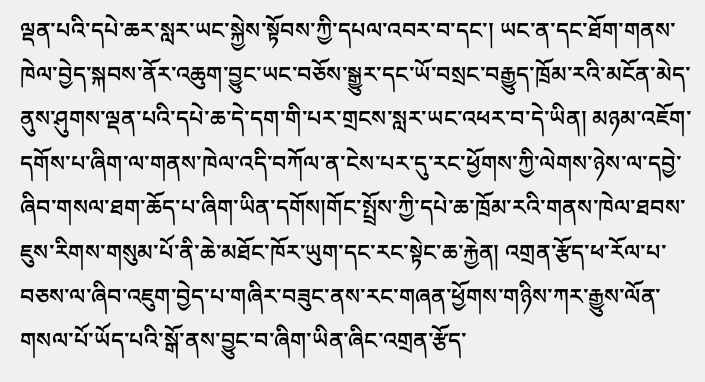ལྡན་པའི་དཔེ་ཆར་སླར་ཡང་སྐྱེས་སྟོབས་ཀྱི་དཔལ་འབར་བ་དང་། ཡང་ན་དང་ཐོག་གནས་ཁེལ་བྱེད་སྐབས་ནོར་འཆུག་བྱུང་ཡང་བཅོས་སྒྱུར་དང་ཡོ་བསྲང་བརྒྱུད་ཁྲོམ་རའི་མངོན་མེད་ནུས་ཤུགས་ལྡན་པའི་དཔེ་ཆ་དེ་དག་གི་པར་གྲངས་སླར་ཡང་འཕར་བ་དེ་ཡིན། མཉམ་འཇོག་དགོས་པ་ཞིག་ལ་གནས་ཁེལ་འདི་བཀོལ་ན་ངེས་པར་དུ་རང་ཕྱོགས་ཀྱི་ལེགས་ཉེས་ལ་དབྱེ་ཞིབ་གསལ་ཐག་ཆོད་པ་ཞིག་ཡིན་དགོས།གོང་སྤྲོས་ཀྱི་དཔེ་ཆ་ཁྲོམ་རའི་གནས་ཁེལ་ཐབས་ཇུས་རིགས་གསུམ་པོ་ནི་ཆེ་མཐོང་ཁོར་ཡུག་དང་རང་སྟེང་ཆ་རྐྱེན། འགྲན་རྩོད་ཕ་རོལ་པ་བཅས་ལ་ཞིབ་འཇུག་བྱེད་པ་གཞིར་བཟུང་ནས་རང་གཞན་ཕྱོགས་གཉིས་ཀར་རྒྱུས་ལོན་གསལ་པོ་ཡོད་པའི་སྒོ་ནས་བྱུང་བ་ཞིག་ཡིན་ཞིང་འགྲན་རྩོད་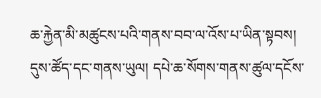ཆ་རྐྱེན་མི་མཚུངས་པའི་གནས་བབ་ལ་འོས་པ་ཡིན་སྟབས། དུས་ཚོད་དང་གནས་ཡུལ། དཔེ་ཆ་སོགས་གནས་ཚུལ་དངོས་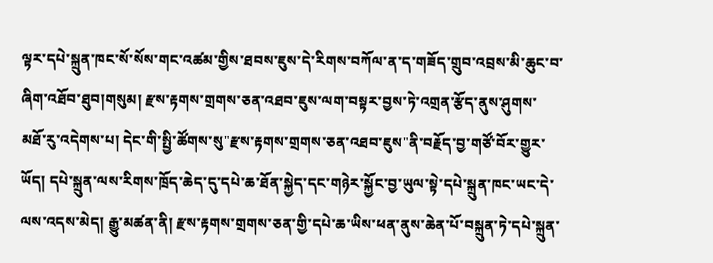ལྟར་དཔེ་སྐྲུན་ཁང་སོ་སོས་གང་འཚམ་གྱིས་ཐབས་ཇུས་དེ་རིགས་བཀོལ་ན་ད་གཟོད་གྲུབ་འབྲས་མི་ཆུང་བ་ཞིག་འཐོབ་ཐུབ།གསུམ། རྫས་རྟགས་གྲགས་ཅན་འཐབ་ཇུས་ལག་བསྟར་བྱས་ཏེ་འགྲན་རྩོད་ནུས་ཤུགས་མཐོ་རུ་འདེགས་པ། དེང་གི་སྤྱི་ཚོགས་སུ"རྫས་རྟགས་གྲགས་ཅན་འཐབ་ཇུས"ནི་བརྗོད་བྱ་གཙོ་བོར་གྱུར་ཡོད། དཔེ་སྐྲུན་ལས་རིགས་ཁྲོད་ཆེད་དུ་དཔེ་ཆ་ཐོན་སྐྱེད་དང་གཉེར་སྐྱོང་བྱ་ཡུལ་སྟེ་དཔེ་སྐྲུན་ཁང་ཡང་དེ་ལས་འདས་མེད། རྒྱུ་མཚན་ནི། རྫས་རྟགས་གྲགས་ཅན་གྱི་དཔེ་ཆ་ཡིས་ཕན་ནུས་ཆེན་པོ་བསྐྲུན་ཏེ་དཔེ་སྐྲུན་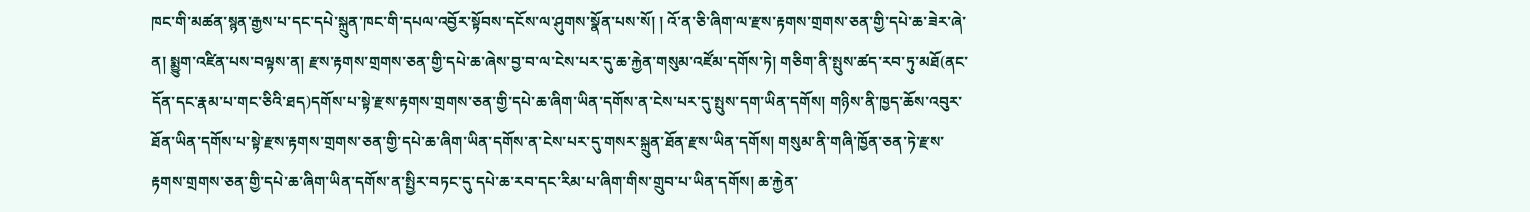ཁང་གི་མཚན་སྙན་རྒྱས་པ་དང་དཔེ་སྐྲུན་ཁང་གི་དཔལ་འབྱོར་སྟོབས་དངོས་ལ་ཤུགས་སྣོན་པས་སོ། ། འོ་ན་ཅི་ཞིག་ལ་རྫས་རྟགས་གྲགས་ཅན་གྱི་དཔེ་ཆ་ཟེར་ཞེ་ན། སྨྱུག་འཛིན་པས་བལྟས་ན། རྫས་རྟགས་གྲགས་ཅན་གྱི་དཔེ་ཆ་ཞེས་བྱ་བ་ལ་ངེས་པར་དུ་ཆ་རྐྱེན་གསུམ་འཛོམ་དགོས་ཏེ། གཅིག་ནི་སྤུས་ཚད་རབ་ཏུ་མཐོ(ནང་དོན་དང་རྣམ་པ་གང་ཅིའི་ཐད)དགོས་པ་སྟེ་རྫས་རྟགས་གྲགས་ཅན་གྱི་དཔེ་ཆ་ཞིག་ཡིན་དགོས་ན་ངེས་པར་དུ་སྤུས་དག་ཡིན་དགོས། གཉིས་ནི་ཁྱད་ཆོས་འབུར་ཐོན་ཡིན་དགོས་པ་སྟེ་རྫས་རྟགས་གྲགས་ཅན་གྱི་དཔེ་ཆ་ཞིག་ཡིན་དགོས་ན་ངེས་པར་དུ་གསར་སྐྲུན་ཐོན་རྫས་ཡིན་དགོས། གསུམ་ནི་གཞི་ཁྱོན་ཅན་ཏེ་རྫས་རྟགས་གྲགས་ཅན་གྱི་དཔེ་ཆ་ཞིག་ཡིན་དགོས་ན་སྤྱིར་བཏང་དུ་དཔེ་ཆ་རབ་དང་རིམ་པ་ཞིག་གིས་གྲུབ་པ་ཡིན་དགོས། ཆ་རྐྱེན་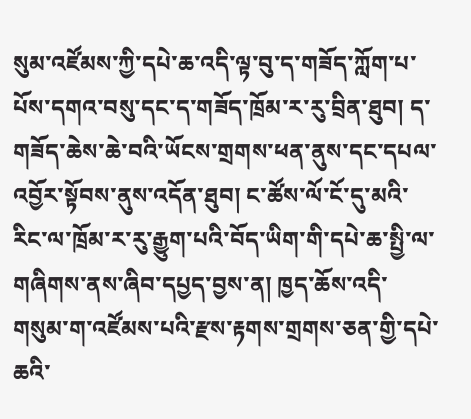སུམ་འཛོམས་ཀྱི་དཔེ་ཆ་འདི་ལྟ་བུ་ད་གཟོད་ཀློག་པ་པོས་དགའ་བསུ་དང་ད་གཟོད་ཁྲོམ་ར་རུ་བྲིན་ཐུབ། ད་གཟོད་ཆེས་ཆེ་བའི་ཡོངས་གྲགས་ཕན་ནུས་དང་དཔལ་འབྱོར་སྟོབས་ནུས་འདོན་ཐུབ། ང་ཚོས་ལོ་ངོ་དུ་མའི་རིང་ལ་ཁྲོམ་ར་རུ་རྒྱུག་པའི་བོད་ཡིག་གི་དཔེ་ཆ་སྤྱི་ལ་གཞིགས་ནས་ཞིབ་དཔྱད་བྱས་ན། ཁྱད་ཆོས་འདི་གསུམ་ག་འཛོམས་པའི་རྫས་རྟགས་གྲགས་ཅན་གྱི་དཔེ་ཆའི་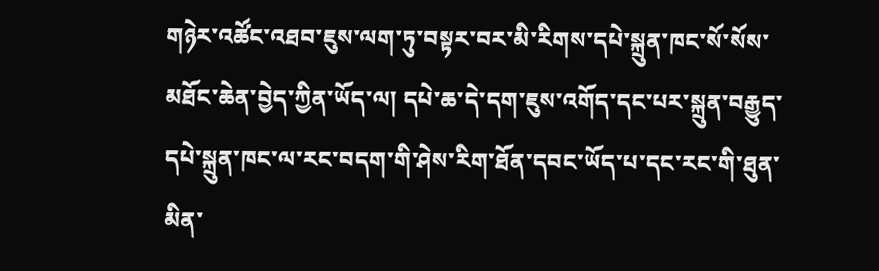གཉེར་འཚོང་འཐབ་ཇུས་ལག་ཏུ་བསྟར་བར་མི་རིགས་དཔེ་སྐྲུན་ཁང་སོ་སོས་མཐོང་ཆེན་བྱེད་ཀྱིན་ཡོད་ལ། དཔེ་ཆ་དེ་དག་ཇུས་འགོད་དང་པར་སྐྲུན་བརྒྱུད་དཔེ་སྐྲུན་ཁང་ལ་རང་བདག་གི་ཤེས་རིག་ཐོན་དབང་ཡོད་པ་དང་རང་གི་ཐུན་མིན་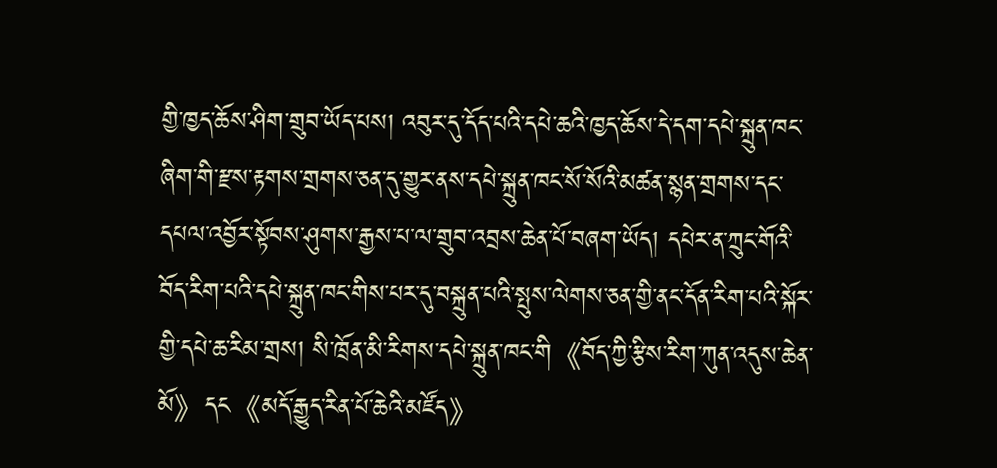གྱི་ཁྱད་ཆོས་ཤིག་གྲུབ་ཡོད་པས། འབུར་དུ་དོད་པའི་དཔེ་ཆའི་ཁྱད་ཆོས་དེ་དག་དཔེ་སྐྲུན་ཁང་ཞིག་གི་རྫས་རྟགས་གྲགས་ཅན་དུ་གྱུར་ནས་དཔེ་སྐྲུན་ཁང་སོ་སོའི་མཚན་སྙན་གྲགས་དང་དཔལ་འབྱོར་སྟོབས་ཤུགས་རྒྱས་པ་ལ་གྲུབ་འབྲས་ཆེན་པོ་བཞག་ཡོད། དཔེར་ན་ཀྲུང་གོའི་བོད་རིག་པའི་དཔེ་སྐྲུན་ཁང་གིས་པར་དུ་བསྐྲུན་པའི་སྤུས་ལེགས་ཅན་གྱི་ནང་དོན་རིག་པའི་སྐོར་གྱི་དཔེ་ཆ་རིམ་གྲས། སི་ཁྲོན་མི་རིགས་དཔེ་སྐྲུན་ཁང་གི《བོད་ཀྱི་རྩིས་རིག་ཀུན་འདུས་ཆེན་མོ》དང《མདོ་རྒྱུད་རིན་པོ་ཆེའི་མཛོད》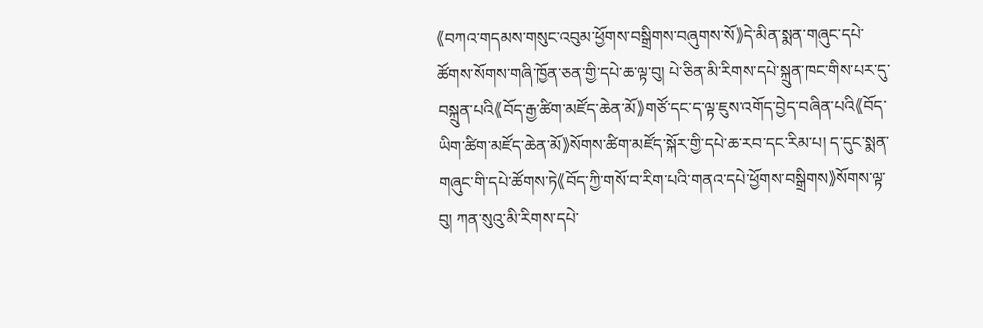《བཀའ་གདམས་གསུང་འབུམ་ཕྱོགས་བསྒྲིགས་བཞུགས་སོ》དེ་མིན་སྨན་གཞུང་དཔེ་ཚོགས་སོགས་གཞི་ཁྱོན་ཅན་གྱི་དཔེ་ཆ་ལྟ་བུ། པེ་ཅིན་མི་རིགས་དཔེ་སྐྲུན་ཁང་གིས་པར་དུ་བསྐྲུན་པའི《བོད་རྒྱ་ཚིག་མཛོད་ཆེན་མོ》གཙོ་དང་ད་ལྟ་ཇུས་འགོད་བྱེད་བཞིན་པའི《བོད་ཡིག་ཚིག་མཛོད་ཆེན་མོ》སོགས་ཚིག་མཛོད་སྐོར་གྱི་དཔེ་ཆ་རབ་དང་རིམ་པ། ད་དུང་སྨན་གཞུང་གི་དཔེ་ཚོགས་ཏེ《བོད་ཀྱི་གསོ་བ་རིག་པའི་གནའ་དཔེ་ཕྱོགས་བསྒྲིགས》སོགས་ལྟ་བུ། ཀན་སུའུ་མི་རིགས་དཔེ་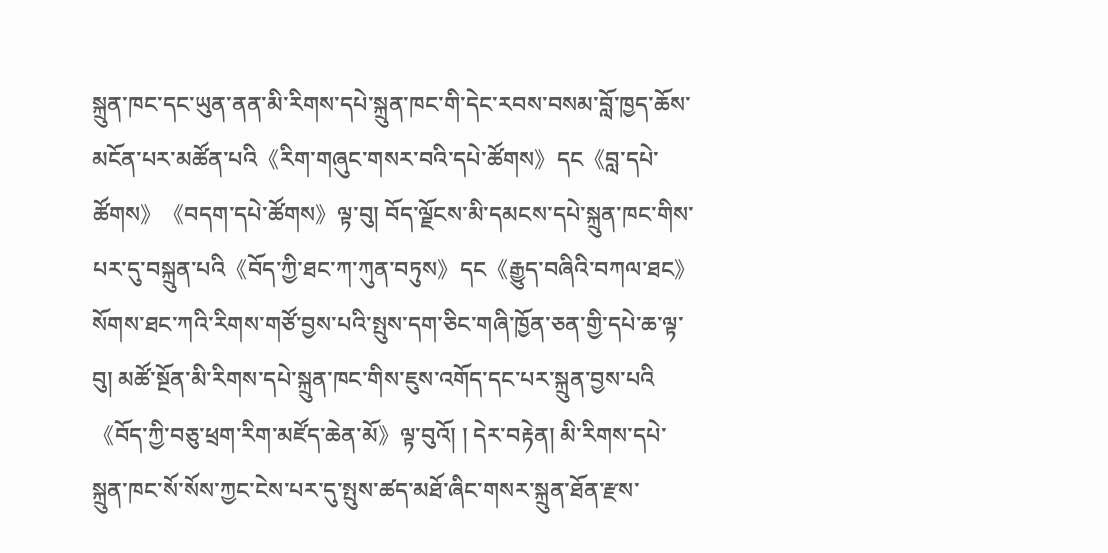སྐྲུན་ཁང་དང་ཡུན་ནན་མི་རིགས་དཔེ་སྐྲུན་ཁང་གི་དེང་རབས་བསམ་བློ་ཁྱད་ཆོས་མངོན་པར་མཚོན་པའི《རིག་གཞུང་གསར་བའི་དཔེ་ཚོགས》དང《བླ་དཔེ་ཚོགས》《བདག་དཔེ་ཚོགས》ལྟ་བུ། བོད་ལྗོངས་མི་དམངས་དཔེ་སྐྲུན་ཁང་གིས་པར་དུ་བསྐྲུན་པའི《བོད་ཀྱི་ཐང་ཀ་ཀུན་བཏུས》དང《རྒྱུད་བཞིའི་བཀལ་ཐང》སོགས་ཐང་ཀའི་རིགས་གཙོ་བྱས་པའི་སྤུས་དག་ཅིང་གཞི་ཁྱོན་ཅན་གྱི་དཔེ་ཆ་ལྟ་བུ། མཚོ་སྔོན་མི་རིགས་དཔེ་སྐྲུན་ཁང་གིས་ཇུས་འགོད་དང་པར་སྐྲུན་བྱས་པའི《བོད་ཀྱི་བཅུ་ཕྲག་རིག་མཛོད་ཆེན་མོ》ལྟ་བུའོ། ། དེར་བརྟེན། མི་རིགས་དཔེ་སྐྲུན་ཁང་སོ་སོས་ཀྱང་ངེས་པར་དུ་སྤུས་ཚད་མཐོ་ཞིང་གསར་སྐྲུན་ཐོན་རྫས་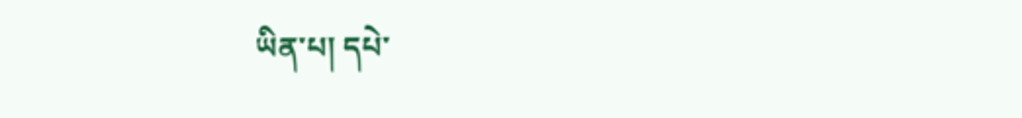ཡིན་པ། དཔེ་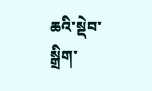ཆའི་སྡེབ་སྒྲིག་